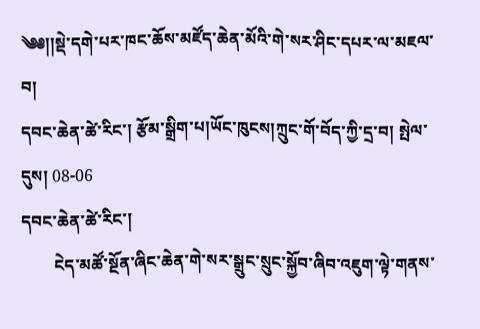༄༅།།སྡེ་དགེ་པར་ཁང་ཆོས་མཛོད་ཆེན་མོའི་གེ་སར་ཤིང་དཔར་ལ་མཇལ་བ།
དབང་ཆེན་ཚེ་རིང་། རྩོམ་སྒྲིག་པ།ཡོང་ཁུངས།ཀྲུང་གོ་བོད་ཀྱི་དྲ་བ། སྤེལ་དུས། 08-06
དབང་ཆེན་ཚེ་རིང་།
        ངེད་མཚོ་སྔོན་ཞིང་ཆེན་གེ་སར་སྒྲུང་སྲུང་སྐྱོབ་ཞིབ་འཇུག་ལྟེ་གནས་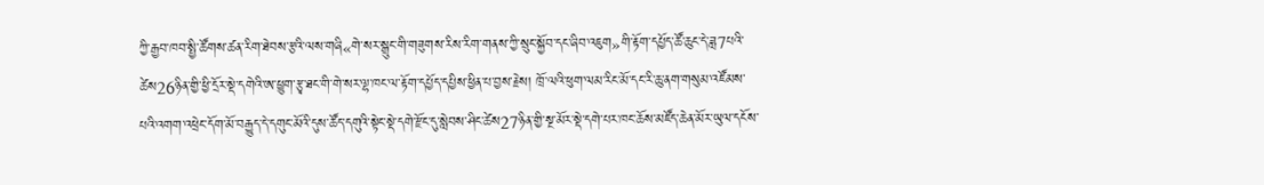ཀྱི་རྒྱབ་ཁབ་སྤྱི་ཚོགས་ཚན་རིག་ཐེབས་རྩའི་ལས་གཞི«གེ་སར་སྒྲུང་གི་གཟུགས་རིས་རིག་གནས་ཀྱི་སྲུང་སྐྱོབ་དང་ཞིབ་འཇུག»གི་རྟོག་དཔྱོད་ཚོ་ཆུང་དེ་ཟླ7པའི་ཚེས26ཉིན་གྱི་ཕྱི་དྲོར་སྡེ་དགེའི་ཨ་ཕྱུག་རྩྭ་ཐང་གི་གེ་སར་ལྷ་ཁང་ལ་རྟོག་དཔྱོད་དཔྱིས་ཕྱིན་པ་བྱས་རྗེས། ཁྲོ་ལའི་ཕུག་ལམ་རིང་མོ་དང་རི་ཆུ་ནག་གསུམ་འཛོམས་པའི་འགག་འཕྲེང་དོག་མོ་བརྒྱུད་དེ་དགུང་མོའི་དུས་ཚོད་དགུའི་སྟེང་སྡེ་དགེ་རྫོང་དུ་སླེབས་ཤིང་ཚེས27ཉིན་གྱི་སྔ་མོར་སྡེ་དགེ་པར་ཁང་ཆོས་མཛོད་ཆེན་མོར་ཡུལ་དངོས་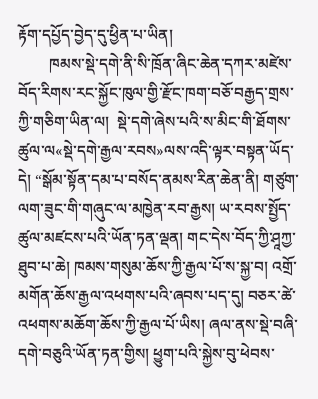རྟོག་དཔྱོད་བྱེད་དུ་ཕྱིན་པ་ཡིན།
        ཁམས་སྡེ་དགེ་ནི་སི་ཁྲོན་ཞིང་ཆེན་དཀར་མཛེས་བོད་རིགས་རང་སྐྱོང་ཁུལ་གྱི་རྫོང་ཁག་བཅོ་བརྒྱད་གྲས་ཀྱི་གཅིག་ཡིན་ལ།  སྡེ་དགེ་ཞེས་པའི་ས་མིང་གི་ཐོགས་ཚུལ་ལ«སྡེ་དགེ་རྒྱལ་རབས»ལས་འདི་ལྟར་བསྟན་ཡོད་དེ། “སྒོམ་སྟོན་དམ་པ་བསོད་ནམས་རིན་ཆེན་ནི། གཙུག་ལག་ཟུང་གི་གཞུང་ལ་མཁྱེན་རབ་རྒྱས། ཡ་རབས་སྤྱོད་ཚུལ་མཛངས་པའི་ཡོན་ཏན་ལྡན། གང་དེས་བོད་ཀྱི་ཤཱཀྱ་ཐུབ་པ་ཆེ། ཁམས་གསུམ་ཆོས་ཀྱི་རྒྱལ་པོ་ས་སྐྱ་བ། འགྲོ་མགོན་ཆོས་རྒྱལ་འཕགས་པའི་ཞབས་པད་དུ། བཅར་ཚེ་འཕགས་མཆོག་ཆོས་ཀྱི་རྒྱལ་པོ་ཡིས། ཞལ་ནས་སྡེ་བཞི་དགེ་བཅུའི་ཡོན་ཏན་གྱིས། ཕྱུག་པའི་སྐྱེས་བུ་ཕེབས་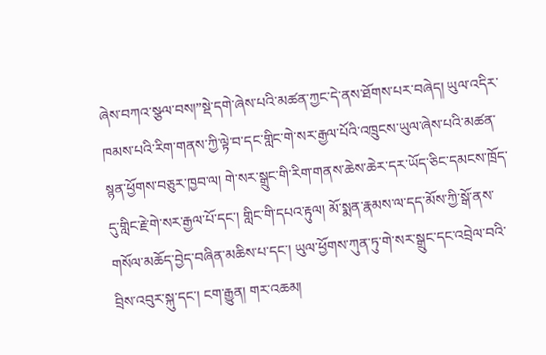ཞེས་བཀའ་སྩལ་བས།”སྡེ་དགེ་ཞེས་པའི་མཚན་ཀྱང་དེ་ནས་ཐོགས་པར་བཞེད། ཡུལ་འདིར་ཁམས་པའི་རིག་གནས་ཀྱི་ལྟེ་བ་དང་གླིང་གེ་སར་རྒྱལ་པོའི་འཁྲུངས་ཡུལ་ཞེས་པའི་མཚན་སྙན་ཕྱོགས་བཅུར་ཁྱབ་ལ། གེ་སར་སྒྲུང་གི་རིག་གནས་ཆེས་ཆེར་དར་ཡོད་ཅིང་དམངས་ཁྲོད་དུ་གླིང་རྗེ་གེ་སར་རྒྱལ་པོ་དང་། གླིང་གི་དཔའ་རྟུལ། མོ་སྨན་རྣམས་ལ་དད་མོས་ཀྱི་སྒོ་ནས་གསོལ་མཆོད་བྱེད་བཞིན་མཆིས་པ་དང་། ཡུལ་ཕྱོགས་ཀུན་ཏུ་གེ་སར་སྒྲུང་དང་འབྲེལ་བའི་བྲིས་འབུར་སྐུ་དང་། ངག་རྒྱུན། གར་འཆམ།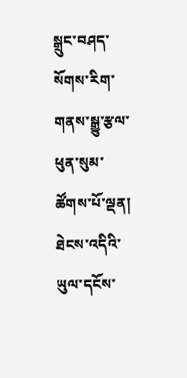སྒྲུང་བཤད་སོགས་རིག་གནས་སྒྱུ་རྩལ་ཕུན་སུམ་ཚོགས་པོ་ལྡན། ཐེངས་འདིའི་ཡུལ་དངོས་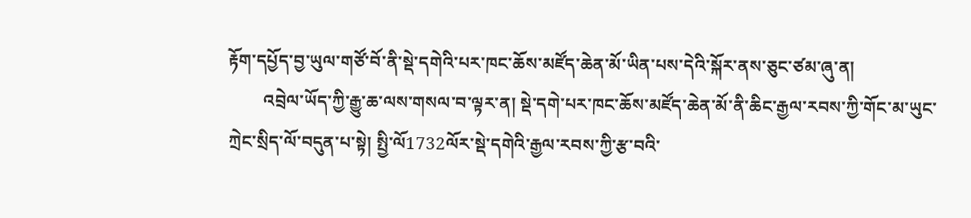རྟོག་དཔྱོད་བྱ་ཡུལ་གཙོ་བོ་ནི་སྡེ་དགེའི་པར་ཁང་ཆོས་མཛོད་ཆེན་མོ་ཡིན་པས་དེའི་སྐོར་ནས་ཅུང་ཙམ་ཞུ་ན།
        འབྲེལ་ཡོད་ཀྱི་རྒྱུ་ཆ་ལས་གསལ་བ་ལྟར་ན། སྡེ་དགེ་པར་ཁང་ཆོས་མཛོད་ཆེན་མོ་ནི་ཆིང་རྒྱལ་རབས་ཀྱི་གོང་མ་ཡུང་ཀྲེང་སྲིད་ལོ་བདུན་པ་སྟེ། སྤྱི་ལོ1732ལོར་སྡེ་དགེའི་རྒྱལ་རབས་ཀྱི་རྩ་བའི་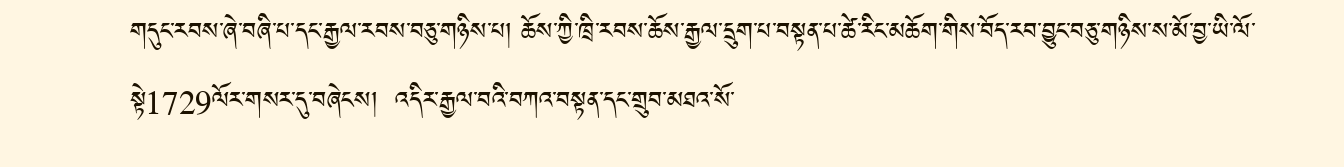གདུང་རབས་ཞེ་བཞི་པ་དང་རྒྱལ་རབས་བཅུ་གཉིས་པ། ཆོས་ཀྱི་ཁྲི་རབས་ཆོས་རྒྱལ་དྲུག་པ་བསྟན་པ་ཚེ་རིང་མཆོག་གིས་བོད་རབ་བྱུང་བཅུ་གཉིས་ས་མོ་བྱ་ཡི་ལོ་སྟེ1729ལོར་གསར་དུ་བཞེངས།  འདིར་རྒྱལ་བའི་བཀའ་བསྟན་དང་གྲུབ་མཐའ་སོ་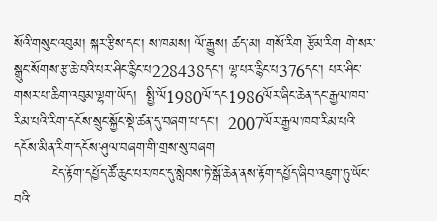སོའི་གསུང་འབུམ། སྐར་རྩིས་དང་། ས་ཁམས། ལོ་རྒྱུས། ཚད་མ། གསོ་རིག རྩོམ་རིག གེ་སར་སྒྲུང་སོགས་རྩ་ཆེ་བའི་པར་ཤིང་རྙིང་པ228438དང་། ལྷ་པར་རྙིང་པ376དང་། པར་ཤིང་གསར་པ་ཆིག་འབུམ་ལྷག་ཡོད།  སྤྱི་ལོ1980ལོ་དང1986ལོར་ཞིང་ཆེན་དང་རྒྱལ་ཁབ་རིམ་པའི་རིག་དངོས་སྲུང་སྐྱོང་སྡེ་ཚན་དུ་བཞག་པ་དང་།  2007ལོར་རྒྱལ་ཁབ་རིམ་པའི་དངོས་མིན་རིག་དངོས་ཤུལ་བཞག་གི་གྲས་སུ་བཞག
        ངེད་རྟོག་དཔྱོད་ཚོ་ཆུང་པར་ཁང་དུ་སླེབས་ཏེ་སྒོ་ཆེན་ནས་རྟོག་དཔྱོད་ཞིབ་འཇུག་ཏུ་ཡོང་བའི་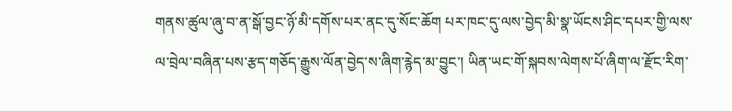གནས་ཚུལ་ཞུ་བ་ན་སྒོ་བྱང་ཉོ་མི་དགོས་པར་ནང་དུ་སོང་ཆོག པར་ཁང་དུ་ལས་བྱེད་མི་སྣ་ཡོངས་ཤིང་དཔར་གྱི་ལས་ལ་བྲེལ་བཞིན་པས་རྩད་གཅོད་རྒྱུས་ལོན་བྱེད་ས་ཞིག་རྙེད་མ་བྱུང་། ཡིན་ཡང་གོ་སྐབས་ལེགས་པོ་ཞིག་ལ་རྫོང་རིག་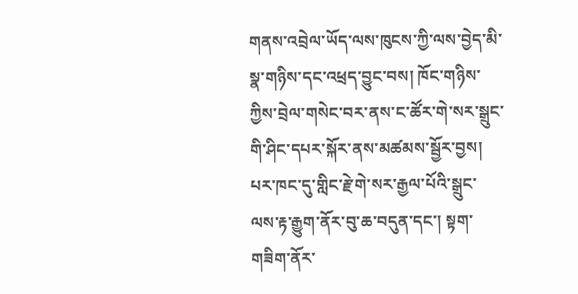གནས་འབྲེལ་ཡོད་ལས་ཁུངས་ཀྱི་ལས་བྱེད་མི་སྣ་གཉིས་དང་འཕྲད་བྱུང་བས། ཁོང་གཉིས་ཀྱིས་བྲེལ་གསེང་བར་ནས་ང་ཚོར་གེ་སར་སྒྲུང་གི་ཤིང་དཔར་སྐོར་ནས་མཚམས་སྦྱོར་བྱས། པར་ཁང་དུ་གླིང་རྗེ་གེ་སར་རྒྱལ་པོའི་སྒྲུང་ལས་རྟ་རྒྱུག་ནོར་བུ་ཆ་བདུན་དང་། སྟག་གཟིག་ནོར་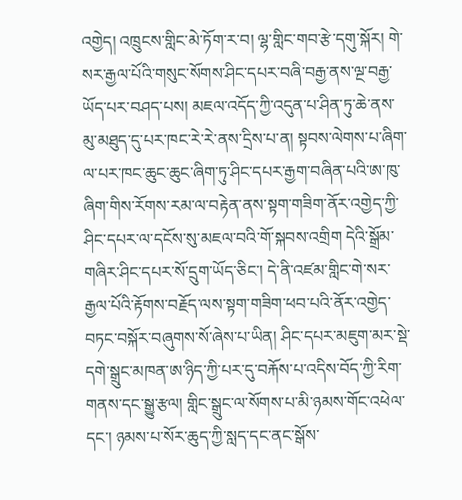འགྱེད། འཁྲུངས་གླིང་མེ་ཏོག་ར་བ། ལྷ་གླིང་གབ་རྩེ་དགུ་སྐོར། གེ་སར་རྒྱལ་པོའི་གསུང་སོགས་ཤིང་དཔར་བཞི་བརྒྱ་ནས་ལྔ་བརྒྱ་ཡོད་པར་བཤད་པས། མཇལ་འདོད་ཀྱི་འདུན་པ་ཤིན་ཏུ་ཆེ་ནས་མུ་མཐུད་དུ་པར་ཁང་རེ་རེ་ནས་དྲིས་པ་ན། སྟབས་ལེགས་པ་ཞིག་ལ་པར་ཁང་ཆུང་ཆུང་ཞིག་ཏུ་ཤིང་དཔར་རྒྱག་བཞིན་པའི་ཨ་ཁུ་ཞིག་གིས་རོགས་རམ་ལ་བརྟེན་ནས་སྟག་གཟིག་ནོར་འགྱེད་ཀྱི་ཤིང་དཔར་ལ་དངོས་སུ་མཇལ་བའི་གོ་སྐབས་འགྲིག དེའི་སྒྲོམ་གཞིར་ཤིང་དཔར་སོ་དྲུག་ཡོད་ཅིང་། དེ་ནི་འཛམ་གླིང་གེ་སར་རྒྱལ་པོའི་རྟོགས་བརྗོད་ལས་སྟག་གཟིག་ཕབ་པའི་ནོར་འགྱེད་བཏང་བསྐོར་བཞུགས་སོ་ཞེས་པ་ཡིན། ཤིང་དཔར་མཇུག་མར་སྡེ་དགེ་སྒྲུང་མཁན་ཨ་ཉིད་ཀྱི་པར་དུ་བརྐོས་པ་འདིས་བོད་ཀྱི་རིག་གནས་དང་སྒྱུ་རྩལ། གླིང་སྒྲུང་ལ་སོགས་པ་མི་ཉམས་གོང་འཕེལ་དང་། ཉམས་པ་སོར་ཆུད་ཀྱི་སླད་དང་ནང་སྒོས་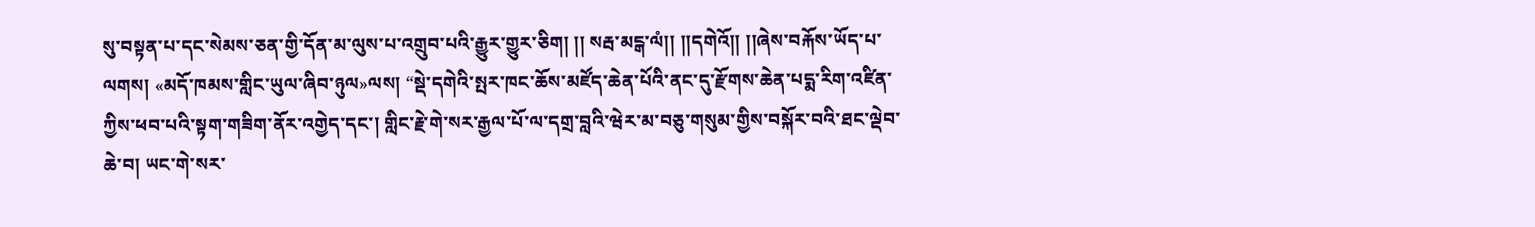སུ་བསྟན་པ་དང་སེམས་ཅན་གྱི་དོན་མ་ལུས་པ་འགྲུབ་པའི་རྒྱུར་གྱུར་ཅིག། །། སརྦ་མངྒ་ལཾ།། །།དགེའོ།། །།ཞེས་བརྐོས་ཡོད་པ་ལགས། «མདོ་ཁམས་གླིང་ཡུལ་ཞིབ་ཉུལ»ལས། “སྡེ་དགེའི་སྤར་ཁང་ཆོས་མཛོད་ཆེན་པོའི་ནང་དུ་རྫོགས་ཆེན་པདྨ་རིག་འཛིན་ཀྱིས་ཕབ་པའི་སྟག་གཟིག་ནོར་འགྱེད་དང་། གླིང་རྗེ་གེ་སར་རྒྱལ་པོ་ལ་དགྲ་བླའི་ཝེར་མ་བཅུ་གསུམ་གྱིས་བསྐོར་བའི་ཐང་ལྡེབ་ཆེ་བ། ཡང་གེ་སར་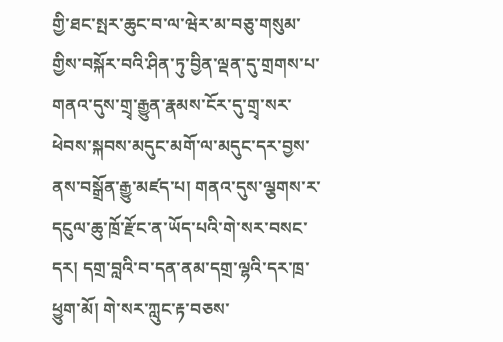གྱི་ཐང་སྤར་ཆུང་བ་ལ་ཝེར་མ་བཅུ་གསུམ་གྱིས་བསྐོར་བའི་ཤིན་ཏུ་བྱིན་ལྡན་དུ་གྲགས་པ་གནའ་དུས་གྲྭ་རྒྱུན་རྣམས་ངོར་དུ་གྲྭ་སར་ཕེབས་སྐབས་མདུང་མགོ་ལ་མདུང་དར་བྱས་ནས་བསྒྲོན་རྒྱུ་མཛད་པ། གནའ་དུས་ལྕགས་ར་དངུལ་ཆུ་ཁྲོ་རྫོང་ན་ཡོད་པའི་གེ་སར་བསང་དར། དགྲ་བླའི་བ་དན་ནམ་དགྲ་ལྷའི་དར་ཁྲ་ཕྱུག་མོ། གེ་སར་ཀླུང་རྟ་བཅས་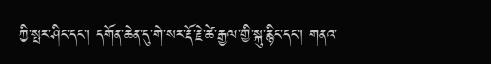ཀྱི་སྤར་ཤིང་དང་། དགོན་ཆེན་དུ་གེ་སར་རྡོ་རྗེ་ཚེ་རྒྱལ་གྱི་སྐུ་རྙིང་དང་། གནའ་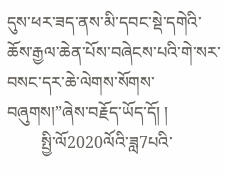དུས་ཕར་ཟད་ནས་མི་དབང་སྡེ་དགེའི་ཆོས་རྒྱལ་ཆེན་པོས་བཞེངས་པའི་གེ་སར་བསང་དར་ཆེ་ལེགས་སོགས་བཞུགས།”ཞེས་བརྗོད་ཡོད་དོ། །
        སྤྱི་ལོ2020ལོའི་ཟླ7པའི་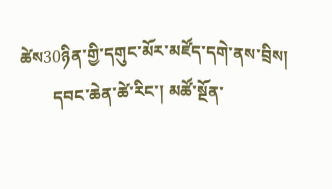ཚེས30ཉིན་གྱི་དགུང་མོར་མཛོད་དགེ་ནས་བྲིས།
        དབང་ཆེན་ཚེ་རིང་། མཚོ་སྔོན་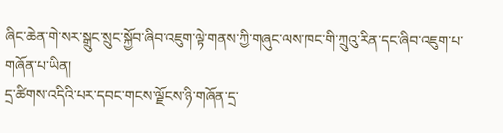ཞིང་ཆེན་གེ་སར་སྒྲུང་སྲུང་སྐྱོབ་ཞིབ་འཇུག་ལྟེ་གནས་ཀྱི་གཞུང་ལས་ཁང་གི་ཀྲུའུ་རིན་དང་ཞིབ་འཇུག་པ་གཞོན་པ་ཡིན།
དྲ་ཚིགས་འདིའི་པར་དབང་གངས་ལྗོངས་ཉི་གཞོན་དྲ་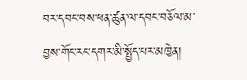བར་དབང་བས་ཕན་ཚུན་ལ་དབང་བཅོལ་མ་བྱས་གོང་རང་དགར་མི་སྤྱོད་པར་མཁྱེན།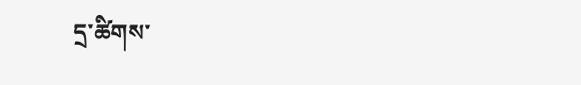དྲ་ཚིགས་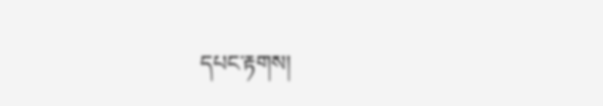དཔང་རྟགས།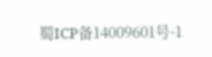蜀ICP备14009601号-1